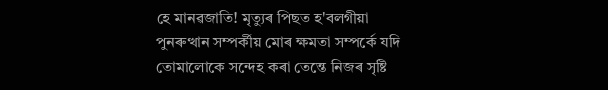হে মানৱজাতি! মৃত্যুৰ পিছত হ'বলগীয়া পুনৰুত্থান সম্পৰ্কীয় মোৰ ক্ষমতা সম্পৰ্কে যদি তোমালোকে সন্দেহ কৰা তেন্তে নিজৰ সৃষ্টি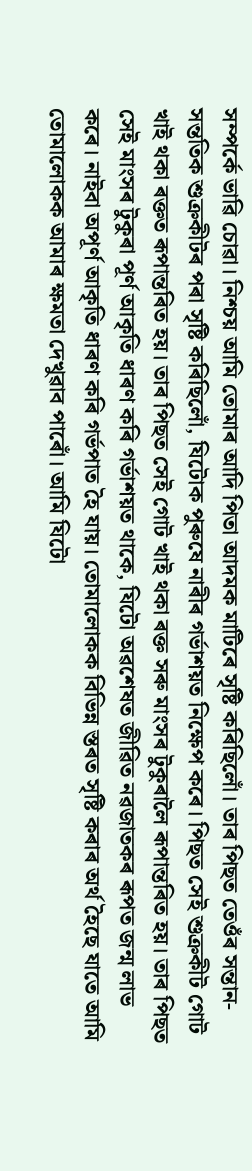সম্পৰ্কে ভাৱি চোৱা। নিশ্চয় আমি তোমাৰ আদি পিতা আদমক মাটিৰে সৃষ্টি কৰিছিলোঁ। তাৰ পিছত তেওঁৰ সন্তান-সন্ততিক শুক্ৰকীটৰ পৰা সৃষ্টি কৰিছিলোঁ, যিটোক পুৰুষে নাৰীৰ গৰ্ভাশয়ত নিক্ষেপ কৰে। পিছত সেই শুক্ৰকীট গোট খাই থকা ৰক্তত ৰূপান্তৰিত হয়। তাৰ পিছত সেই গোট খাই থকা ৰক্ত সৰু মাংসৰ টুকুৰালৈ ৰূপান্তৰিত হয়। তাৰ পিছত সেই মাংসৰ টুকুৰা পূৰ্ণ আকৃতি ধাৰণ কৰি গৰ্ভাশয়ত থাকে, যিটো অৱশেষত জীৱিত নৱজাতকৰ ৰূপত জন্ম লাভ কৰে। নাইবা অপূৰ্ণ আকৃতি ধাৰণ কৰি গৰ্ভপাত হৈ যায়। তোমালোকক বিভিন্ন স্তৰত সৃষ্টি কৰাৰ অৰ্থ হৈছে যাতে আমি তোমালোকক আমাৰ ক্ষমতা দেখুৱাব পাৰোঁ। আমি যিটো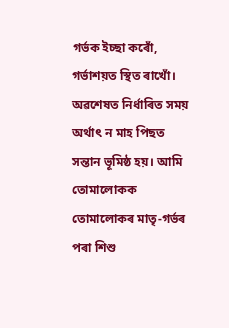গৰ্ভক ইচ্ছা কৰোঁ, গৰ্ভাশয়ত স্থিত ৰাখোঁ। অৱশেষত নিৰ্ধাৰিত সময় অৰ্থাৎ ন মাহ পিছত সন্তান ভূমিষ্ঠ হয়। আমি তোমালোকক তোমালোকৰ মাতৃ-গৰ্ভৰ পৰা শিশু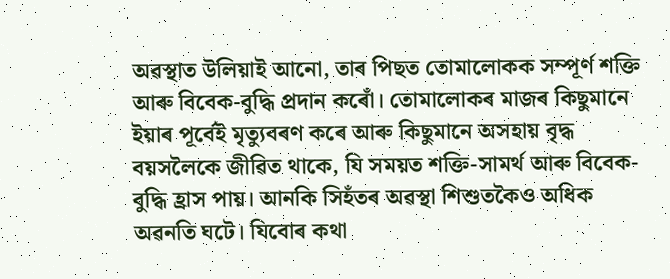অৱস্থাত উলিয়াই আনো, তাৰ পিছত তোমালোকক সম্পূৰ্ণ শক্তি আৰু বিবেক-বুদ্ধি প্ৰদান কৰোঁ। তোমালোকৰ মাজৰ কিছুমানে ইয়াৰ পূৰ্বেই মৃত্যুবৰণ কৰে আৰু কিছুমানে অসহায় বৃদ্ধ বয়সলৈকে জীৱিত থাকে, যি সময়ত শক্তি-সামৰ্থ আৰু বিবেক-বুদ্ধি হ্ৰাস পায়। আনকি সিহঁতৰ অৱস্থা শিশুতকৈও অধিক অৱনতি ঘটে। যিবোৰ কথা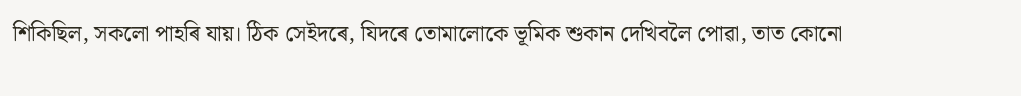শিকিছিল, সকলো পাহৰি যায়। ঠিক সেইদৰে, যিদৰে তোমালোকে ভূমিক শুকান দেখিবলৈ পোৱা, তাত কোনো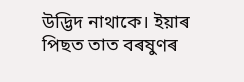উদ্ভিদ নাথাকে। ইয়াৰ পিছত তাত বৰষুণৰ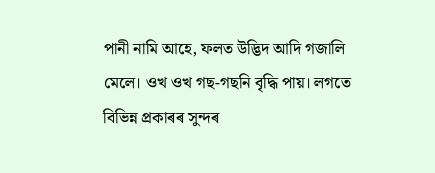পানী নামি আহে, ফলত উদ্ভিদ আদি গজালি মেলে। ওখ ওখ গছ-গছনি বৃদ্ধি পায়। লগতে বিভিন্ন প্ৰকাৰৰ সুন্দৰ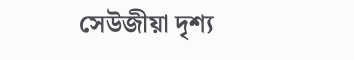সেউজীয়া দৃশ্য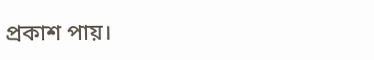প্ৰকাশ পায়।